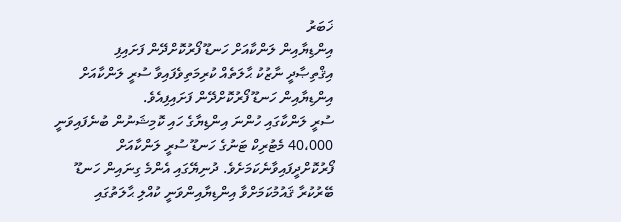ޚަބަރު
އިންޑިޔާއިން ލަންކާއަށް ހަނޑޫ ފޯރުކޮށްދޭން ފަށައިފި
އިޤްތިޞާދީ ނާޒުކު ޙާލަތެއް ކުރިމަތިވެފައިވާ ސުރީ ލަންކާއަށް އިންޑިޔާއިން ހަނޑޫ ފޯރުކޮށްދޭން ފަށައިފިއެވެ.
ސުރީ ލަންކާގައި ހުންނަ އިންޑިޔާގެ ހައި ކޮމިޝަނުން ބުނެފައިވަނީ 40،000 މެޓުރިކް ޓަނުގެ ހަނޑޫ ސުރީ ލަންކާއަށް ފޯރުކޮށްދީފައިވާނެކަމަށެވެ. ދުނިޔޭގައި އެންމެ ގިނައިން ހަނޑޫ ބޭރުކުރާ ޤައުމުކަމަށްވާ އިންޑިޔާއިންވަނީ ކުއްލި ޙާލަތުގައި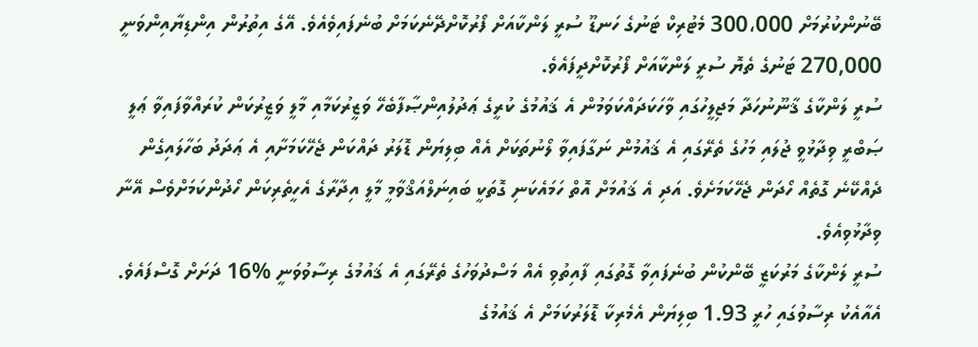ބޭނުންކުރުމަށް 300،000 މެޓުރިކް ޓަނުގެ ހަނޑޫ ސުރީ ލަންކާއަށް ފޯރުކޮށްދޭނެކަމަށް ބުނެފައިވެއެވެ. އޭގެ އިތުރުން އިންޑިޔާއިންވަނީ 270,000 ޓަނުގެ ތެޔޮ ސުރީ ލަންކާއަށް ފޯރުކޮށްދީފައެވެ.
ސުރީ ލަންކާގެ ޤާނޫނުހަދާ މަޖިލީހުގައި ވާހަކަދައްކަވަމުން އެ ޤައުމުގެ ކުރީގެ ޢަދުލުއިންޞާފާބެހޭ ވަޒީރުކަމާއި މާލީ ވަޒީރުކަން ކުރައްވާފައިވާ ޢަލީ ޞަބްރީ ވިދާޅުވީ ޖުލައި މަހުގެ ތެރޭގައި އެ ޤައުމުން ނަގާފައިވާ ލޯނުތަކަށް އެއް ބިލިޔަން ޑޮލަރު ދައްކަން ޖެހޭކަމަށާއި އެ ޢަދަދު ބަހާލައިގެން ދެއްކޭނެ ގޮތެއް ހޯދަން ޖެހޭކަމަށެވެ. އަދި އެ ޤައުމަށް އޮތް ހަމައެކަނި ގޮތަކީ ބައިނަލްއަޤްވާމީ މާލީ އިދާރާގެ އެހީތެރިކަން ހޯދުންކަމަށްވެސް އޭނާ ވިދާޅުވިއެވެ.
ސުރީ ލަންކާގެ މަރުކަޒީ ބޭންކުން ބުނެފައިވާ ގޮތުގައި ފާއިތުވި އެއް މަސްދުވަހުގެ ތެރޭގައި އެ ޤައުމުގެ ރިސާވުވަނީ %16 ދަށަށް ގޮސްފައެވެ. އެއާއެކު ރިސާވުގައި ހުރީ 1.93 ބިލިޔަން އެމެރިކާ ޑޮލަރުކަމަށް އެ ޤައުމުގެ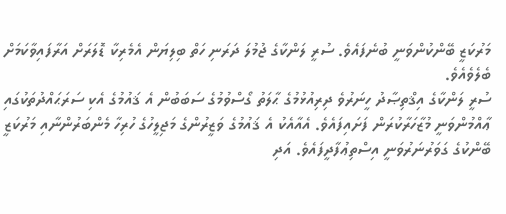މަރުކަޒީ ބޭންކުންވަނީ ބުނެފައެވެ. ސުރީ ލަންކާގެ ޖުމުލަ ދަރަނި ހަތް ބިލިޔަން އެމެރިކާ ޑޮލަރަށް އަރާފައިވާކަމަށް ބެލެވެއެވެ.
ސުރީ ލަންކާގެ އިޤްތިޞާދު ހީނަރުވެ ދިރިއުޅުމުގެ ޙާލަތު ގޯސްވުމުގެ ސަބަބުން އެ ޤައުމުގެ އެކި ސަރަޙައްދުތަކުގައި ޢާއްމުންވަނީ މުޒާހަރާކުރަން ފަށައިފައެވެ. އެއާއެކު އެ ޤައުމުގެ ވަޒީރުންގެ މަޖިލީހުގެ ހުރިހާ މެންބަރުންނާއި މަރުކަޒީ ބޭންކުގެ ގަވަރުނަރުވަނީ އިސްތިޢުފާދީފައެވެ. އަދި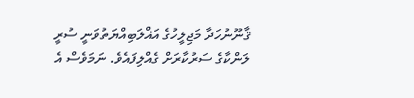ޤާނޫނުހަދާ މަޖިލީހުގެ އަޣްލަބިއްޔަތުވަނީ ސުރީ ލަންކާގެ ސަރުކާރަށް ގެއްލިފައެވެ. ނަމަވެސް އެ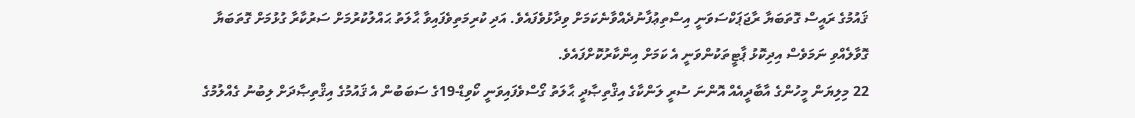ޤައުމުގެ ރައީސް ގޮތަބަޔާ ރާޖަޕަކްސަވަނީ އިސްތިޢުފާނުދެއްވާނެކަމަށް ވިދާޅުވެފައެވެ. އަދި ކުރިމަތިވެފައިވާ ޙާލަތު ޙައްލުކުރުމަށް ސަރުކާރާ ގުޅުމަށް ގޮތަބަޔާ ގޮވާލެއްވި ނަމަވެސް އިދިކޮޅު ޕާޓީތަކުންވަނީ އެ ކަމަށް އިންކާރުކޮށްފައެވެ.
22 މިލިޔަން މީހުންގެ އާބާދީއެއް އޮންނަ ސުރީ ލަންކާގެ އިޤްތިޞާދީ ޙާލަތު ގޯސްވެފައިވަނީ ކޯވިޑް-19ގެ ސަބަބުން އެ ޤައުމުގެ އިޤްތިޞާދަށް ލިބުނު ގެއްލުމުގެ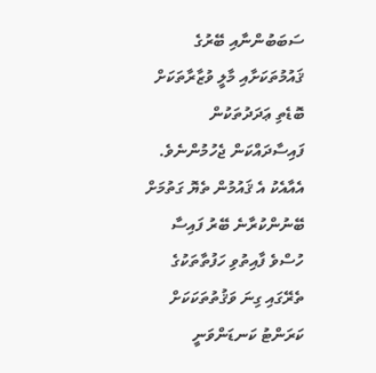ސަބަބުންނާއި ބޭރުގެ ޤައުމުތަކަށާއި މާލީ ވުޒާރާތަކަށް ބޮޑެތި ޢަދަދުތަކުން ފައިސާދައްކަން ޖެހުމުންނެވެ. އެއާއެކު އެ ޤައުމުން ތެޔޮ ގަތުމަށް ބޭނުންކުރާނެ ބޭރު ފައިސާ ހުސްވެ ފާއިތުވި ހަފުތާތަކުގެ ތެރޭގައި ގިނަ ވަޤުތުތަކަކަށް ކަރަންޓު ކަނޑަންވަނީ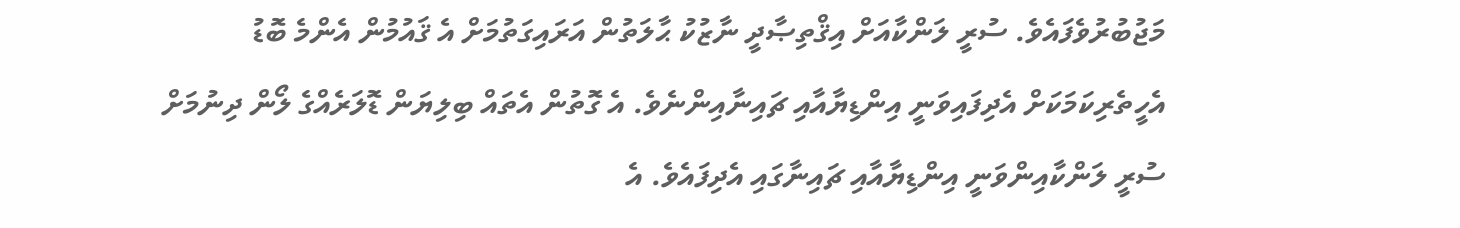މަޖުބުރުވެފައެވެ. ސުރީ ލަންކާއަށް އިޤްތިޞާދީ ނާޒުކު ޙާލަތުން އަރައިގަތުމަށް އެ ޤައުމުން އެންމެ ބޮޑު އެހީތެރިކަމަކަށް އެދިފައިވަނީ އިންޑިޔާއާއި ޗައިނާއިންނެވެ. އެ ގޮތުން އެތައް ބިލިޔަން ޑޮލަރެއްގެ ލޯން ދިނުމަށް ސުރީ ލަންކާއިންވަނީ އިންޑިޔާއާއި ޗައިނާގައި އެދިފައެވެ. އެ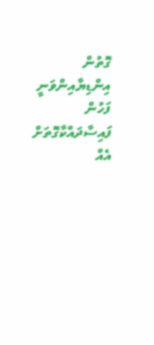ގޮތުން އިންޑިޔާއިންވަނީ ފަހުން ފައިސާދައްކާގޮތަށް އެއް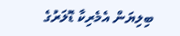ބިލިޔަން އެމެރިކާ ޑޮލަރުގެ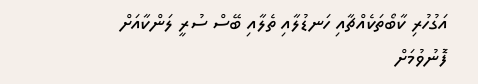އަގުހުރި ކާބޯތަކެއްޗާއި ހަނޑުލާއި ތެލާއި ބޭސް ސުރީ ލަންކާއަށް ފޮނުވުމަށް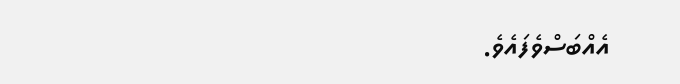އެއްބަސްވެފައެވެ.